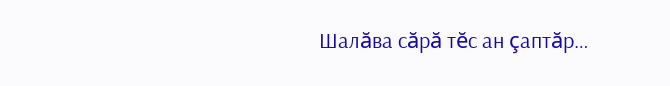Шалăва сăрă тĕс ан çаптăр…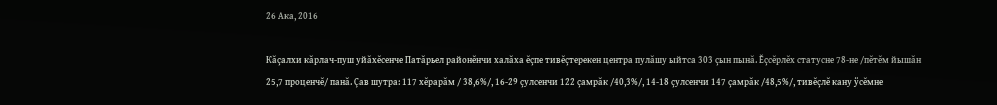26 Ака, 2016

Кăçалхи кăрлач-пуш уйăхĕсенче Патăрьел районĕнчи халăха ĕçпе тивĕçтерекен центра пулăшу ыйтса 303 çын пынă. Ĕçсĕрлĕх статусне 78-не /пĕтĕм йышăн 25,7 проценчĕ/ панă. Çав шутра: 117 хĕрарăм / 38,6%/, 16-29 çулсенчи 122 çамрăк /40,3%/, 14-18 çулсенчи 147 çамрăк /48,5%/, тивĕçлĕ кану ÿсĕмне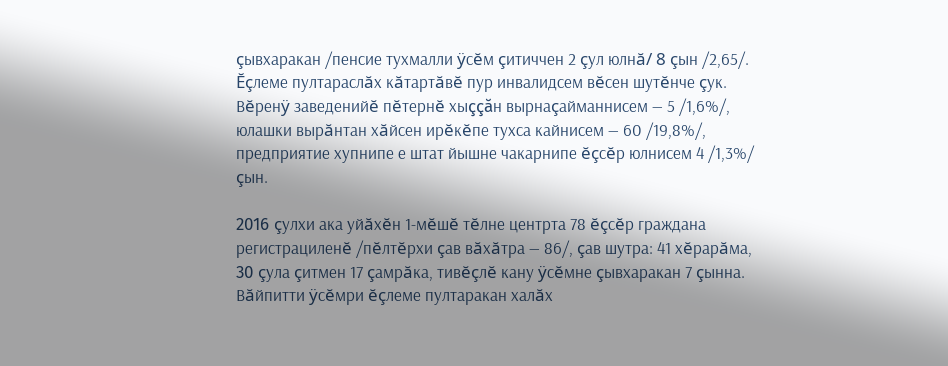çывхаракан /пенсие тухмалли ÿсĕм çитиччен 2 çул юлнă/ 8 çын /2,65/. Ĕçлеме пултараслăх кăтартăвĕ пур инвалидсем вĕсен шутĕнче çук. Вĕренÿ заведенийĕ пĕтернĕ хыççăн вырнаçайманнисем — 5 /1,6%/, юлашки вырăнтан хăйсен ирĕкĕпе тухса кайнисем — 60 /19,8%/, предприятие хупнипе е штат йышне чакарнипе ĕçсĕр юлнисем 4 /1,3%/ çын.

2016 çулхи ака уйăхĕн 1-мĕшĕ тĕлне центрта 78 ĕçсĕр граждана регистрациленĕ /пĕлтĕрхи çав вăхăтра — 86/, çав шутра: 41 хĕрарăма, 30 çула çитмен 17 çамрăка, тивĕçлĕ кану ÿсĕмне çывхаракан 7 çынна. Вăйпитти ÿсĕмри ĕçлеме пултаракан халăх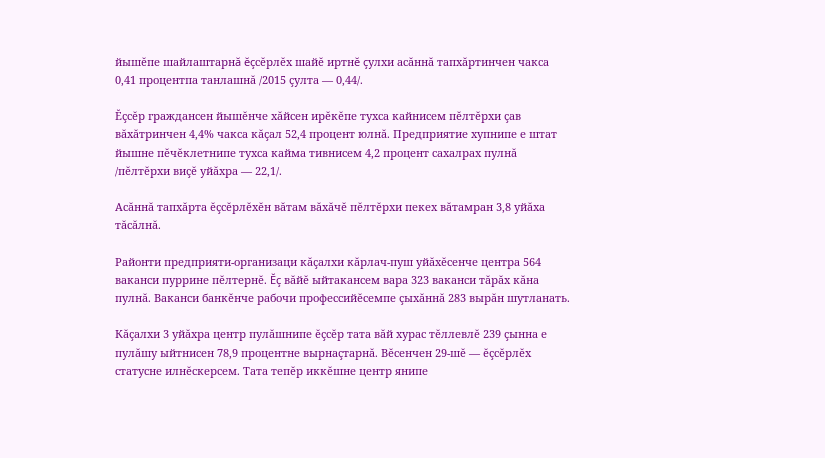йышĕпе шайлаштарнă ĕçсĕрлĕх шайĕ иртнĕ çулхи асăннă тапхăртинчен чакса 0,41 процентпа танлашнă /2015 çулта — 0,44/.

Ĕçсĕр граждансен йышĕнче хăйсен ирĕкĕпе тухса кайнисем пĕлтĕрхи çав вăхăтринчен 4,4% чакса кăçал 52,4 процент юлнă. Предприятие хупнипе е штат йышне пĕчĕклетнипе тухса кайма тивнисем 4,2 процент сахалрах пулнă /пĕлтĕрхи виçĕ уйăхра — 22,1/.

Асăннă тапхăрта ĕçсĕрлĕхĕн вăтам вăхăчĕ пĕлтĕрхи пекех вăтамран 3,8 уйăха тăсăлнă.

Районти предприяти-организаци кăçалхи кăрлач-пуш уйăхĕсенче центра 564 ваканси пуррине пĕлтернĕ. Ĕç вăйĕ ыйтакансем вара 323 ваканси тăрăх кăна пулнă. Ваканси банкĕнче рабочи профессийĕсемпе çыхăннă 283 вырăн шутланать.

Кăçалхи 3 уйăхра центр пулăшнипе ĕçсĕр тата вăй хурас тĕллевлĕ 239 çынна е пулăшу ыйтнисен 78,9 процентне вырнаçтарнă. Вĕсенчен 29-шĕ — ĕçсĕрлĕх статусне илнĕскерсем. Тата тепĕр иккĕшне центр янипе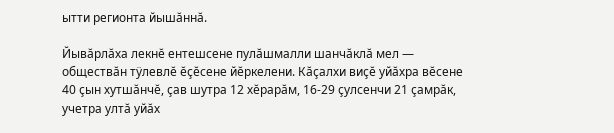ытти регионта йышăннă.

Йывăрлăха лекнĕ ентешсене пулăшмалли шанчăклă мел — обществăн тÿлевлĕ ĕçĕсене йĕркелени. Кăçалхи виçĕ уйăхра вĕсене 40 çын хутшăнчĕ, çав шутра 12 хĕрарăм, 16-29 çулсенчи 21 çамрăк, учетра ултă уйăх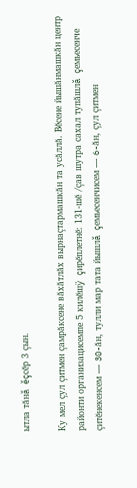ытла тăнă ĕçсĕр 3 çын.

Ку мел çул çитмен çамрăксене вăхăтлăх вырнаçтармашкăн та усăллă. Вĕсене йышăнмашкăн центр районти организацисемпе 5 килĕшÿ çирĕплетнĕ: 131-шĕ /çав шутра сахал тупăшлă çемьесенче çитĕнекенсем — 30-ăн, тулли мар тата йышлă çемьесенчисем — 6-ăн, çул çитмен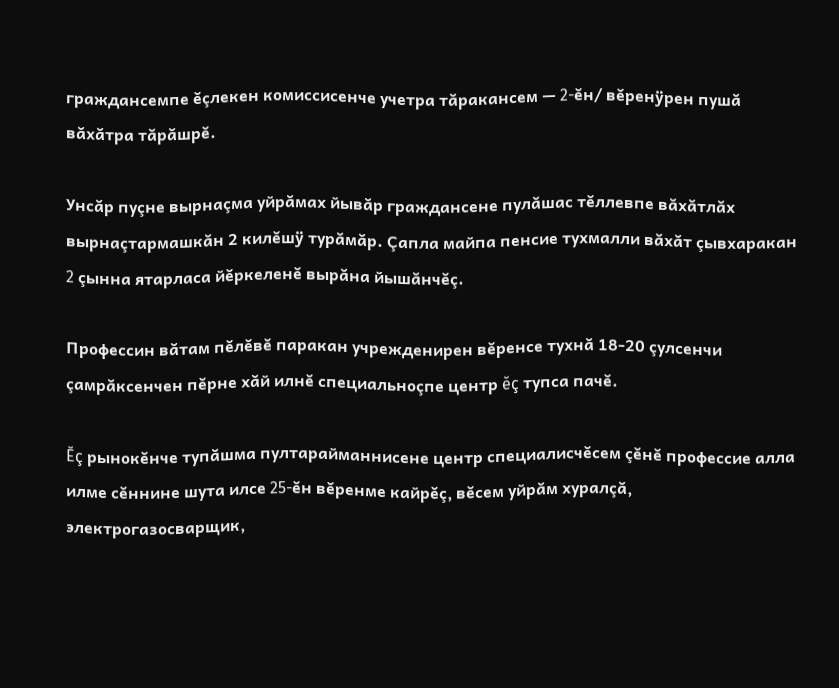граждансемпе ĕçлекен комиссисенче учетра тăракансем — 2-ĕн/ вĕренÿрен пушă вăхăтра тăрăшрĕ.

Унсăр пуçне вырнаçма уйрăмах йывăр граждансене пулăшас тĕллевпе вăхăтлăх вырнаçтармашкăн 2 килĕшÿ турăмăр. Çапла майпа пенсие тухмалли вăхăт çывхаракан 2 çынна ятарласа йĕркеленĕ вырăна йышăнчĕç.

Профессин вăтам пĕлĕвĕ паракан учрежденирен вĕренсе тухнă 18-20 çулсенчи çамрăксенчен пĕрне хăй илнĕ специальноçпе центр ĕç тупса пачĕ.

Ĕç рынокĕнче тупăшма пултарайманнисене центр специалисчĕсем çĕнĕ профессие алла илме сĕннине шута илсе 25-ĕн вĕренме кайрĕç, вĕсем уйрăм хуралçă, электрогазосварщик,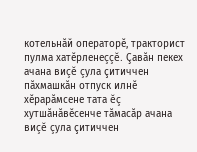котельнăй операторĕ, тракторист пулма хатĕрленеççĕ. Çавăн пекех ачана виçĕ çула çитиччен пăхмашкăн отпуск илнĕ хĕрарăмсене тата ĕç хутшăнăвĕсенче тăмасăр ачана виçĕ çула çитиччен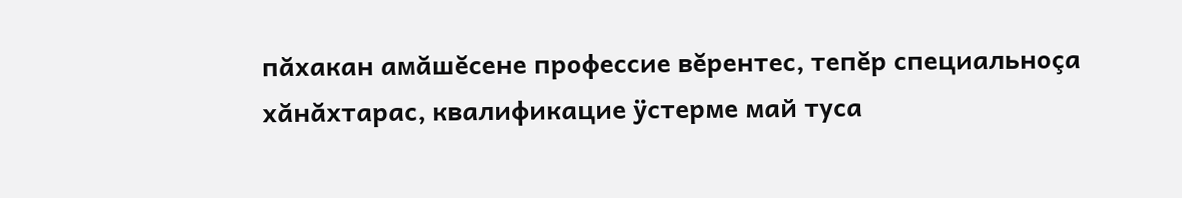пăхакан амăшĕсене профессие вĕрентес, тепĕр специальноçа хăнăхтарас, квалификацие ÿстерме май туса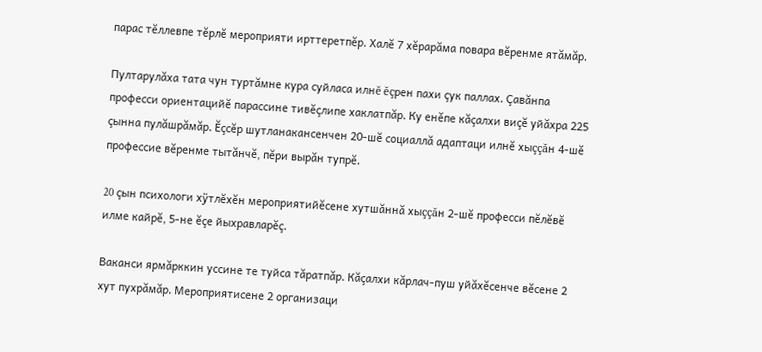парас тĕллевпе тĕрлĕ мероприяти ирттеретпĕр. Халĕ 7 хĕрарăма повара вĕренме ятăмăр.

Пултарулăха тата чун туртăмне кура суйласа илнĕ ĕçрен пахи çук паллах. Çавăнпа професси ориентацийĕ парассине тивĕçлипе хаклатпăр. Ку енĕпе кăçалхи виçĕ уйăхра 225 çынна пулăшрăмăр. Ĕçсĕр шутланакансенчен 20-шĕ социаллă адаптаци илнĕ хыççăн 4-шĕ профессие вĕренме тытăнчĕ, пĕри вырăн тупрĕ.

20 çын психологи хÿтлĕхĕн мероприятийĕсене хутшăннă хыççăн 2-шĕ професси пĕлĕвĕ илме кайрĕ, 5-не ĕçе йыхравларĕç.

Ваканси ярмăрккин уссине те туйса тăратпăр. Кăçалхи кăрлач-пуш уйăхĕсенче вĕсене 2 хут пухрăмăр. Мероприятисене 2 организаци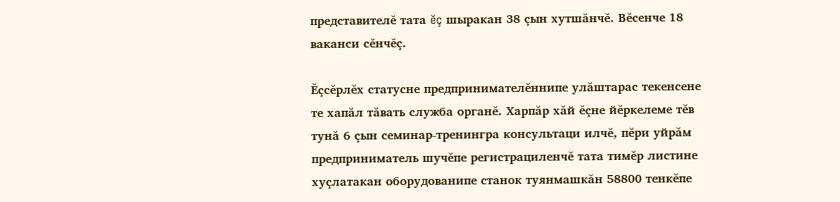представителĕ тата ĕç шыракан 38 çын хутшăнчĕ. Вĕсенче 18 ваканси сĕнчĕç.

Ĕçсĕрлĕх статусне предпринимателĕннипе улăштарас текенсене те хапăл тăвать служба органĕ. Харпăр хăй ĕçне йĕркелеме тĕв тунă 6 çын семинар-тренингра консультаци илчĕ, пĕри уйрăм предприниматель шучĕпе регистрациленчĕ тата тимĕр листине хуçлатакан оборудованипе станок туянмашкăн 58800 тенкĕпе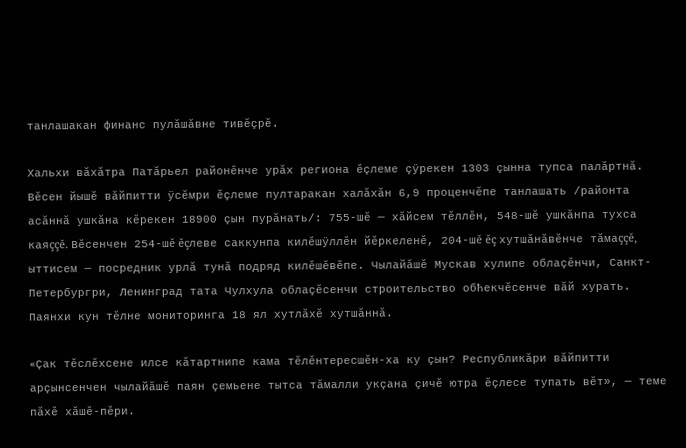танлашакан финанс пулăшăвне тивĕçрĕ.

Хальхи вăхăтра Патăрьел районĕнче урăх региона ĕçлеме çÿрекен 1303 çынна тупса палăртнă. Вĕсен йышĕ вăйпитти ÿсĕмри ĕçлеме пултаракан халăхăн 6,9 проценчĕпе танлашать /районта асăннă ушкăна кĕрекен 18900 çын пурăнать/: 755-шĕ — хăйсем тĕллĕн, 548-шĕ ушкăнпа тухса каяççĕ. Вĕсенчен 254-шĕ ĕçлеве саккунпа килĕшÿллĕн йĕркеленĕ, 204-шĕ ĕç хутшăнăвĕнче тăмаççĕ, ыттисем — посредник урлă тунă подряд килĕшĕвĕпе. Чылайăшĕ Мускав хулипе облаçĕнчи, Санкт-Петербургри, Ленинград тата Чулхула облаçĕсенчи строительство обћекчĕсенче вăй хурать. Паянхи кун тĕлне мониторинга 18 ял хутлăхĕ хутшăннă.

«Çак тĕслĕхсене илсе кăтартнипе кама тĕлĕнтересшĕн-ха ку çын? Республикăри вăйпитти арçынсенчен чылайăшĕ паян çемьене тытса тăмалли укçана çичĕ ютра ĕçлесе тупать вĕт», — теме пăхĕ хăшĕ-пĕри.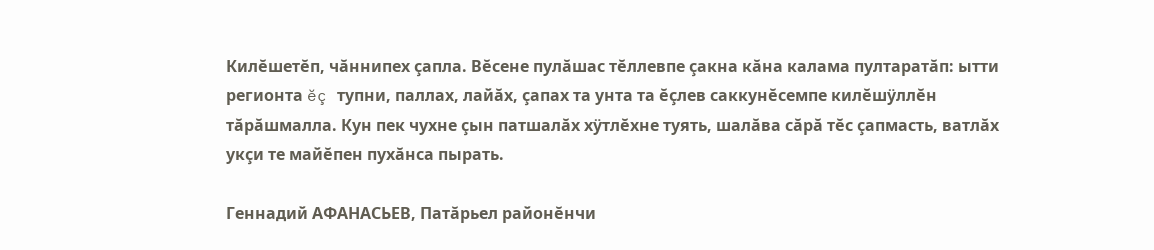Килĕшетĕп, чăннипех çапла. Вĕсене пулăшас тĕллевпе çакна кăна калама пултаратăп: ытти регионта ĕç тупни, паллах, лайăх, çапах та унта та ĕçлев саккунĕсемпе килĕшÿллĕн тăрăшмалла. Кун пек чухне çын патшалăх хÿтлĕхне туять, шалăва сăрă тĕс çапмасть, ватлăх укçи те майĕпен пухăнса пырать.

Геннадий АФАНАСЬЕВ, Патăрьел районĕнчи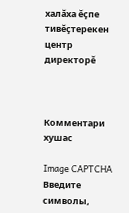халăха ĕçпе тивĕçтерекен центр директорĕ



Комментари хушас

Image CAPTCHA
Введите символы,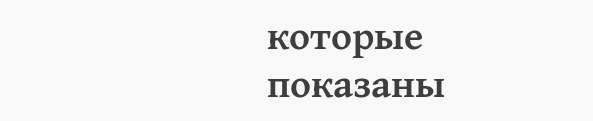которые показаны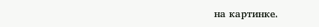на картинке.